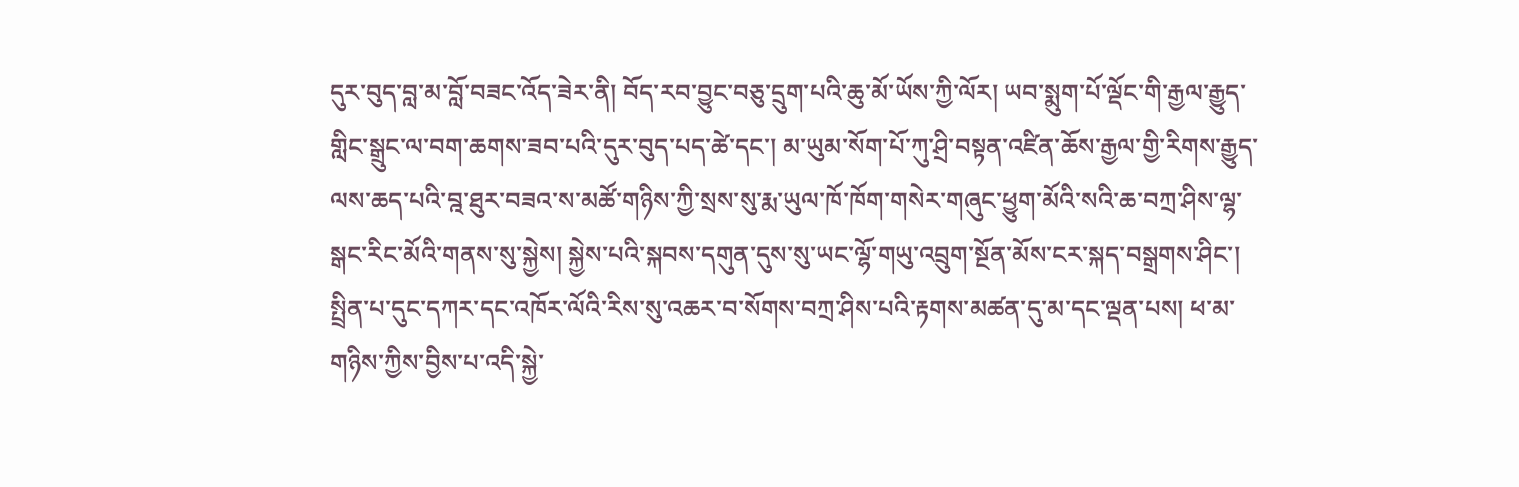དུར་བུད་བླ་མ་བློ་བཟང་འོད་ཟེར་ནི། བོད་རབ་བྱུང་བཅུ་དྲུག་པའི་ཆུ་མོ་ཡོས་ཀྱི་ལོར། ཡབ་སྨུག་པོ་ལྡོང་གི་རྒྱལ་རྒྱུད་གླིང་སྒྲུང་ལ་བག་ཆགས་ཟབ་པའི་དུར་བུད་པད་ཚེ་དང་། མ་ཡུམ་སོག་པོ་ཀུ་ཤྲི་བསྟན་འཛིན་ཆོས་རྒྱལ་གྱི་རིགས་རྒྱུད་ལས་ཆད་པའི་བྰ་ཐུར་བཟའ་ས་མཚོ་གཉིས་ཀྱི་སྲས་སུ་རྨ་ཡུལ་ཁོ་ཁོག་གསེར་གཞུང་ཕྱུག་མོའི་སའི་ཆ་བཀྲ་ཤིས་ལྷ་སྒང་རིང་མོའི་གནས་སུ་སྐྱེས། སྐྱེས་པའི་སྐབས་དགུན་དུས་སུ་ཡང་ལྷོ་གཡུ་འབྲུག་སྔོན་མོས་ངར་སྐད་བསྒྲགས་ཤིང་། སྤྲིན་པ་དུང་དཀར་དང་འཁོར་ལོའི་རིས་སུ་འཆར་བ་སོགས་བཀྲ་ཤིས་པའི་རྟགས་མཚན་དུ་མ་དང་ལྡན་པས། ཕ་མ་གཉིས་ཀྱིས་བྱིས་པ་འདི་སྐྱེ་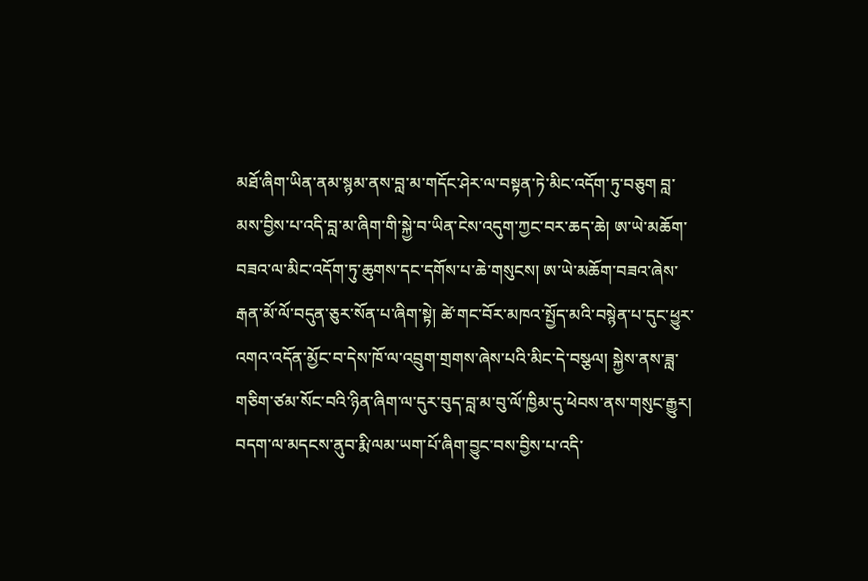མཐོ་ཞིག་ཡིན་ནམ་སྙམ་ནས་བླ་མ་གདོང་ཤེར་ལ་བསྟན་ཏེ་མིང་འདོག་ཏུ་བཅུག བླ་མས་བྱིས་པ་འདི་བླ་མ་ཞིག་གི་སྐྱེ་བ་ཡིན་ངེས་འདུག་ཀྱང་བར་ཆད་ཆེ། ཨ་ཡེ་མཆོག་བཟའ་ལ་མིང་འདོག་ཏུ་ཆུགས་དང་དགོས་པ་ཆེ་གསུངས། ཨ་ཡེ་མཆོག་བཟའ་ཞེས་རྒན་མོ་ལོ་བདུན་ཅུར་སོན་པ་ཞིག་སྟེ། ཚེ་གང་བོར་མཁའ་སྤྱོད་མའི་བསྙེན་པ་དུང་ཕྱུར་འགའ་འདོན་མྱོང་བ་དེས་ཁོ་ལ་འབྲུག་གྲགས་ཞེས་པའི་མིང་དེ་བསྩལ། སྐྱེས་ནས་ཟླ་གཅིག་ཙམ་སོང་བའི་ཉིན་ཞིག་ལ་དུར་བུད་བླ་མ་བུ་ལོ་ཁྱིམ་དུ་ཕེབས་ནས་གསུང་རྒྱུར། བདག་ལ་མདངས་ནུབ་རྨི་ལམ་ཡག་པོ་ཞིག་བྱུང་བས་བྱིས་པ་འདི་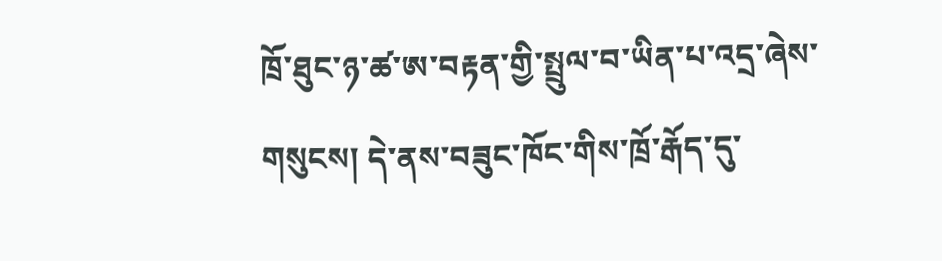ཁྲོ་ཐུང་ཉ་ཚ་ཨ་བརྟན་གྱི་སྤྲུལ་བ་ཡིན་པ་འདྲ་ཞེས་གསུངས། དེ་ནས་བཟུང་ཁོང་གིས་ཁྲོ་རྒོད་དུ་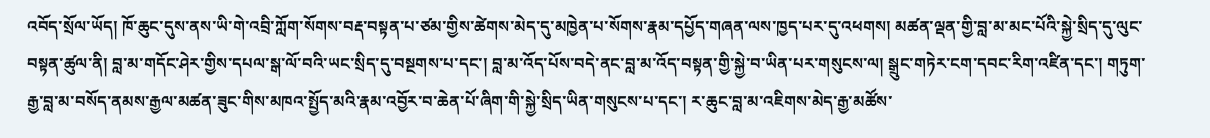འབོད་སྲོལ་ཡོད། ཁོ་ཆུང་དུས་ནས་ཡི་གེ་འབྲི་ཀློག་སོགས་བརྡ་བསྟན་པ་ཙམ་གྱིས་ཚེགས་མེད་དུ་མཁྱེན་པ་སོགས་རྣམ་དཔྱོད་གཞན་ལས་ཁྱད་པར་དུ་འཕགས། མཚན་ལྡན་གྱི་བླ་མ་མང་པོའི་སྐྱེ་སྲིད་དུ་ལུང་བསྟན་ཚུལ་ནི། བླ་མ་གདོང་ཤེར་གྱིས་དཔལ་སྒ་ལོ་བའི་ཡང་སྲིད་དུ་བསྔགས་པ་དང་། བླ་མ་འོད་པོས་བདེ་ནང་བླ་མ་འོད་བསྟན་གྱི་སྐྱེ་བ་ཡིན་པར་གསུངས་ལ། སྒྲུང་གཏེར་ངག་དབང་རིག་འཛིན་དང་། གཏུག་རྒྱ་བླ་མ་བསོད་ནམས་རྒྱལ་མཚན་ཟུང་གིས་མཁའ་སྤྱོད་མའི་རྣམ་འབྱོར་བ་ཆེན་པོ་ཞིག་གི་སྐྱེ་སྲིད་ཡིན་གསུངས་པ་དང་། ར་ཆུང་བླ་མ་འཇིགས་མེད་རྒྱ་མཚོས་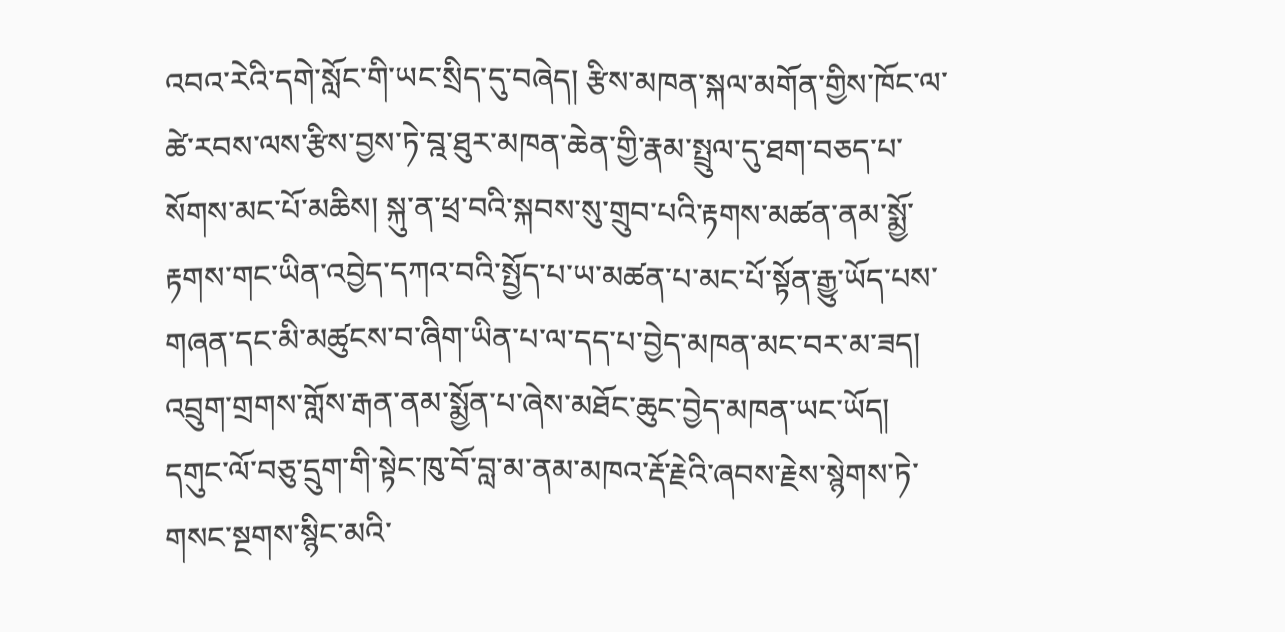འབའ་རེའི་དགེ་སློང་གི་ཡང་སྲིད་དུ་བཞེད། རྩིས་མཁན་སྐལ་མགོན་གྱིས་ཁོང་ལ་ཚེ་རབས་ལས་རྩིས་བྱས་ཏེ་བྰ་ཐུར་མཁན་ཆེན་གྱི་རྣམ་སྤྲུལ་དུ་ཐག་བཅད་པ་སོགས་མང་པོ་མཆིས། སྐུ་ན་ཕྲ་བའི་སྐབས་སུ་གྲུབ་པའི་རྟགས་མཚན་ནམ་སྨྱོ་རྟགས་གང་ཡིན་འབྱེད་དཀའ་བའི་སྤྱོད་པ་ཡ་མཚན་པ་མང་པོ་སྟོན་རྒྱུ་ཡོད་པས་གཞན་དང་མི་མཚུངས་བ་ཞིག་ཡིན་པ་ལ་དད་པ་བྱེད་མཁན་མང་བར་མ་ཟད། འབྲུག་གྲགས་གློས་རྒན་ནམ་སྨྱོན་པ་ཞེས་མཐོང་ཆུང་བྱེད་མཁན་ཡང་ཡོད། དགུང་ལོ་བཅུ་དྲུག་གི་སྟེང་ཁུ་བོ་བླ་མ་ནམ་མཁའ་རྡོ་རྗེའི་ཞབས་རྗེས་སྙེགས་ཏེ་གསང་སྔགས་སྙིང་མའི་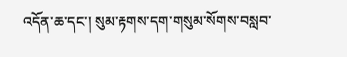འདོན་ཆ་དང་། སུམ་རྟགས་དག་གསུམ་སོགས་བསླབ་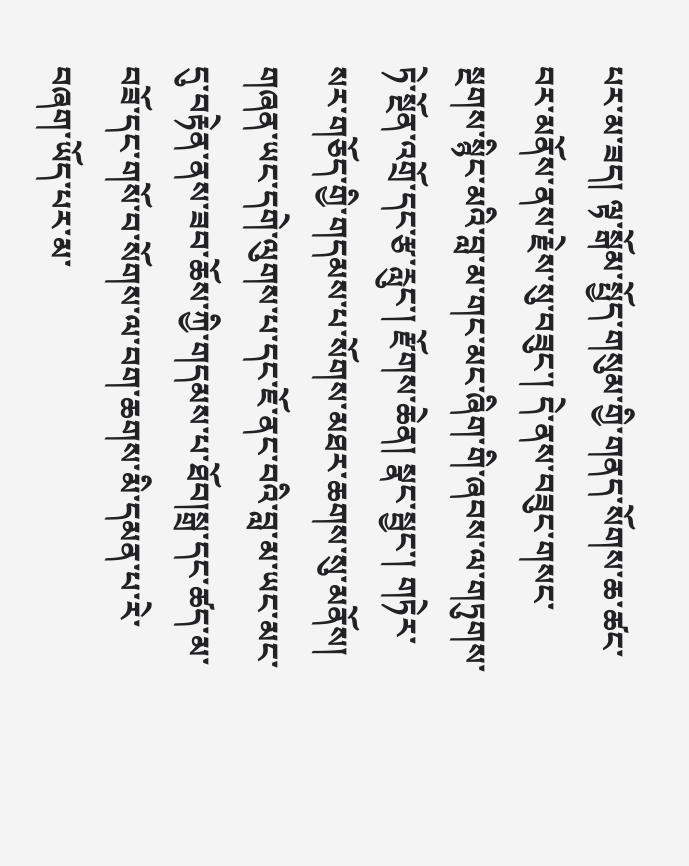པར་མ་ཟད། ལྟ་སྒོམ་སྤྱོད་གསུམ་གྱི་གནད་སོགས་ཆ་ཚང་བར་མནོས་ནས་རྗེས་སུ་བཟུང་། དེ་ནས་བཟུང་གསང་སྔགས་སྙིང་མའི་བླ་མ་གང་མང་ཞིག་གི་ཞབས་ལ་གཏུགས་ཏེ་སྔོན་འགྲོ་དང་རྩ་རླུང་། རྫོགས་ཆེན། སྣང་སྦྱང་། གཏེར་སར་གཅོད་གྱི་གདམས་པ་སོགས་མཐར་ཆགས་སུ་མནོས། གཞན་ཡང་དགེ་ལུགས་པ་དང་ཇོ་ནང་བའི་བླ་མ་ཡང་མང་དུ་བརྟེན་ནས་ཟབ་ཆོས་ཀྱི་གདམས་པ་ཐོབ།སྒྲ་དང་ཚད་མ་བཟོ་དང་གསོ་བ་སོགས་ལ་བག་ཆགས་མི་དམན་པ་རེ་བཞག་ཡོད་པར་མ་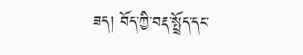ཟད། བོད་ཀྱི་བརྡ་སྤྲོད་དང་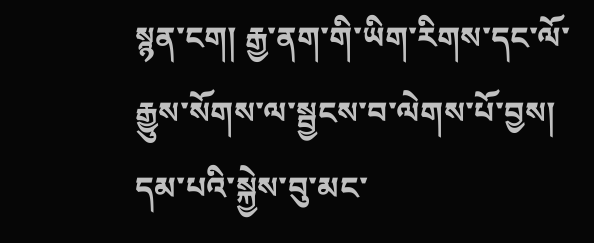སྙན་ངག། རྒྱ་ནག་གི་ཡིག་རིགས་དང་ལོ་རྒྱུས་སོགས་ལ་སྦྱངས་བ་ལེགས་པོ་བྱས། དམ་པའི་སྐྱེས་བུ་མང་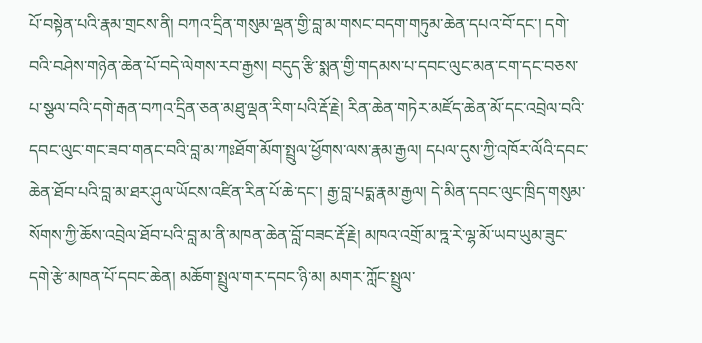པོ་བསྟེན་པའི་རྣམ་གྲངས་ནི། བཀའ་དྲིན་གསུམ་ལྡན་གྱི་བླ་མ་གསང་བདག་གཏུམ་ཆེན་དཔའ་བོ་དང་། དགེ་བའི་བཤེས་གཉེན་ཆེན་པོ་བདེ་ལེགས་རབ་རྒྱས། བདུད་རྩི་སྨན་གྱི་གདམས་པ་དབང་ལུང་མན་ངག་དང་བཅས་པ་སྩལ་བའི་དགེ་རྒན་བཀའ་དྲིན་ཅན་མཐུ་ལྡན་རིག་པའི་རྡོ་རྗེ། རིན་ཆེན་གཏེར་མཛོད་ཆེན་མོ་དང་འབྲེལ་བའི་དབང་ལུང་གང་ཟབ་གནང་བའི་བླ་མ་ཀཿཐོག་མོག་སྤྲུལ་ཕྱོགས་ལས་རྣམ་རྒྱལ། དཔལ་དུས་ཀྱི་འཁོར་ལོའི་དབང་ཆེན་ཐོབ་པའི་བླ་མ་ཐར་ཤུལ་ཡོངས་འཛིན་རིན་པོ་ཆེ་དང་། རྒྱ་བླ་པདྨ་རྣམ་རྒྱལ། དེ་མིན་དབང་ལུང་ཁྲིད་གསུམ་སོགས་ཀྱི་ཆོས་འབྲེལ་ཐོབ་པའི་བླ་མ་ནི་མཁན་ཆེན་བློ་བཟང་རྡོ་རྗེ། མཁའ་འགྲོ་མ་ཏྰ་རེ་ལྷ་མོ་ཡབ་ཡུམ་ཟུང་དགེ་རྩེ་མཁན་པོ་དབང་ཆེན། མཆོག་སྤྲུལ་གར་དབང་ཉི་མ། མགར་ཀློང་སྤྲུལ་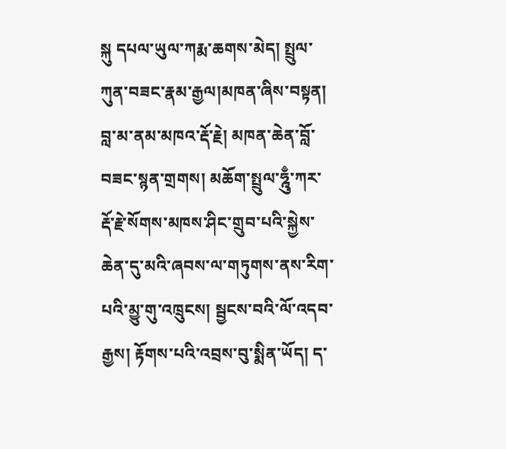སྐུ དཔལ་ཡུལ་ཀརྨ་ཆགས་མེད། སྤྲུལ་ཀུན་བཟང་རྣམ་རྒྱལ།མཁན་ཞིས་བསྟན། བླ་མ་ནམ་མཁའ་རྡོ་རྗེ། མཁན་ཆེན་བློ་བཟང་སྙན་གྲགས། མཆོག་སྤྲུལ་ཧྰུྃ་ཀར་རྡོ་རྗེ་སོགས་མཁས་ཤིང་གྲུབ་པའི་སྐྱེས་ཆེན་དུ་མའི་ཞབས་ལ་གཏུགས་ནས་རིག་པའི་མྱུ་གུ་འཁྲུངས། སྦྱངས་བའི་ལོ་འདབ་རྒྱས། རྟོགས་པའི་འབྲས་བུ་སྨིན་ཡོད། ད་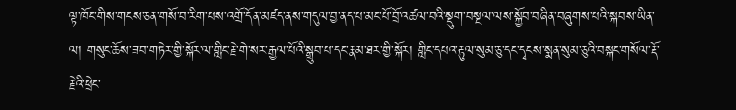ལྟ་ཁོང་གིས་གངས་ཅན་གསོ་བ་རིག་པས་འགྲོ་དོན་མཛད་ནས་གདུལ་བྱ་ནད་པ་མང་པོ་བྲོ་འཚལ་བའི་སྡུག་བསྔལ་ལས་སྐྱོབ་བཞིན་བཞུགས་པའི་སྐབས་ཡིན་ལ། གསུང་ཆོས་ཟབ་གཏེར་གྱི་སྐོར་ལ་གླིང་རྗེ་གེ་སར་རྒྱལ་པོའི་སྒྲུབ་པ་དང་རྣམ་ཐར་གྱི་སྐོར། གླིང་དཔའ་རྟུལ་སུམ་ཅུ་དང་དྭངས་སྨན་སུམ་ཅུའི་བསྐང་གསོལ་རྡོ་རྗེའི་ཕྲེང་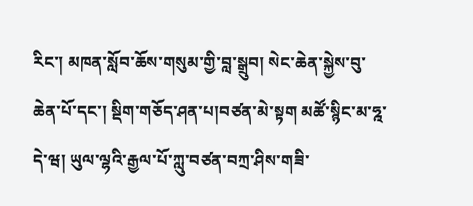རིང་། མཁན་སློབ་ཆོས་གསུམ་གྱི་བླ་སྒྲུབ། སེང་ཆེན་སྐྱེས་བུ་ཆེན་པོ་དང་། སྡིག་གཅོད་ཤན་པ།བཙན་མེ་སྟག མཚོ་སྙིང་མ་ཧྰ་དེ་ཝ། ཡུལ་ལྷའི་རྒྱལ་པོ་ཀླུ་བཙན་བཀྲ་ཤིས་གཟི་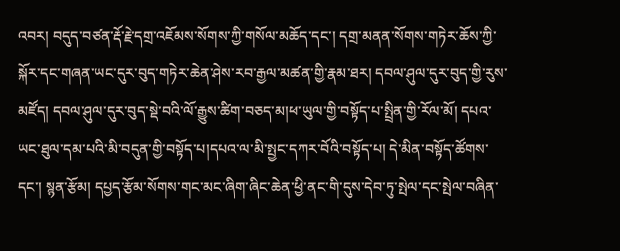འབར། བདུད་བཙན་རྡོ་རྗེ་དགྲ་འཇོམས་སོགས་ཀྱི་གསོལ་མཆོད་དང་། དགྲ་མནན་སོགས་གཏེར་ཆོས་ཀྱི་སྐོར་དང་གཞན་ཡང་དུར་བུད་གཏེར་ཆེན་ཤེས་རབ་རྒྱལ་མཚན་གྱི་རྣམ་ཐར། དབལ་ཤུལ་དུར་བུད་གྱི་རུས་མཛོད། དབལ་ཤུལ་དུར་བུད་སྡེ་བའི་ལོ་རྒྱུས་ཚིག་བཅད་མ།ཕ་ཡུལ་གྱི་བསྟོད་པ་སྤྲིན་གྱི་རོལ་མོ། དཔའ་ཡང་ཐུལ་དམ་པའི་མི་བདུན་གྱི་བསྟོད་པ།དཔའ་ལ་མི་སྤྱང་དཀར་བོའི་བསྟོད་པ། དེ་མིན་བསྟོད་ཚོགས་དང་། སྙན་རྩོམ། དཔྱད་རྩོམ་སོགས་གང་མང་ཞིག་ཞིང་ཆེན་ཕྱི་ནང་གི་དུས་དེབ་ཏུ་སྤེལ་དང་སྤེལ་བཞིན་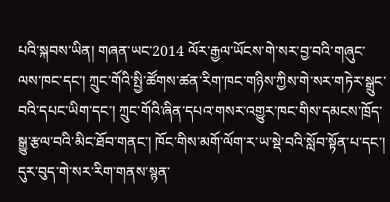པའི་སྐབས་ཡིན། གཞན་ཡང་2014 ལོར་རྒྱལ་ཡོངས་གེ་སར་བྱ་བའི་གཞུང་ལས་ཁང་དང་། ཀྲུང་གོའི་སྤྱི་ཚོགས་ཚན་རིག་ཁང་གཉིས་ཀྱིས་གེ་སར་གཏེར་སྒྲུང་བའི་དཔང་ཡིག་དང་། ཀྲུང་གོའི་ཞིན་དཔའ་གསར་འགྱུར་ཁང་གིས་དམངས་ཁྲོད་སྒྱུ་རྩལ་བའི་མིང་ཐོབ་གནང་། ཁོང་གིས་མགོ་ལོག་ར་ཡ་སྡེ་བའི་སློབ་སྟོན་པ་དང་། དུར་བུད་གེ་སར་རིག་གནས་སྙན་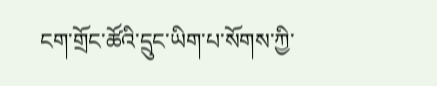ངག་གྲོང་ཚོའི་དྲུང་ཡིག་པ་སོགས་ཀྱི་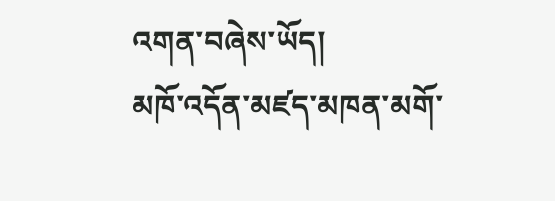འགན་བཞེས་ཡོད།
མཁོ་འདོན་མཛད་མཁན་མགོ་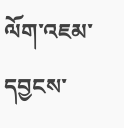ལོག་འཇམ་དབྱངས་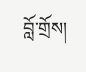བློ་གྲོས།